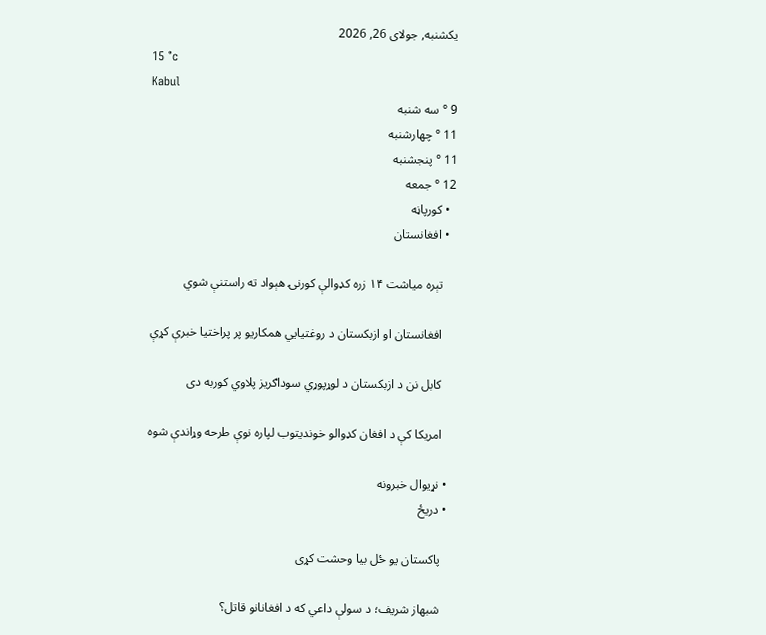یکشنبه, جولای 26, 2026
15 °c
Kabul
9 ° سه شنبه
11 ° چهارشنبه
11 ° پنجشنبه
12 ° جمعه
  • کورپاڼه
  • افغانستان

    تېره میاشت ۱۴ زره کډوالې کورنۍ هېواد ته راستنې شوي

    افغانستان او ازبکستان د روغتیايي همکاریو پر پراختیا خبرې کړې

    کابل نن د ازبکستان د لوړپوړي سوداګریز پلاوي کوربه دی

    امریکا کې د افغان کډوالو خوندیتوب لپاره نوې طرحه وړاندې شوه

  • نړیوال خبرونه
  • دریځ

    پاکستان یو ځل بیا وحشت کړی

    شبهاز شریف؛ د سولې داعي که د افغانانو قاتل؟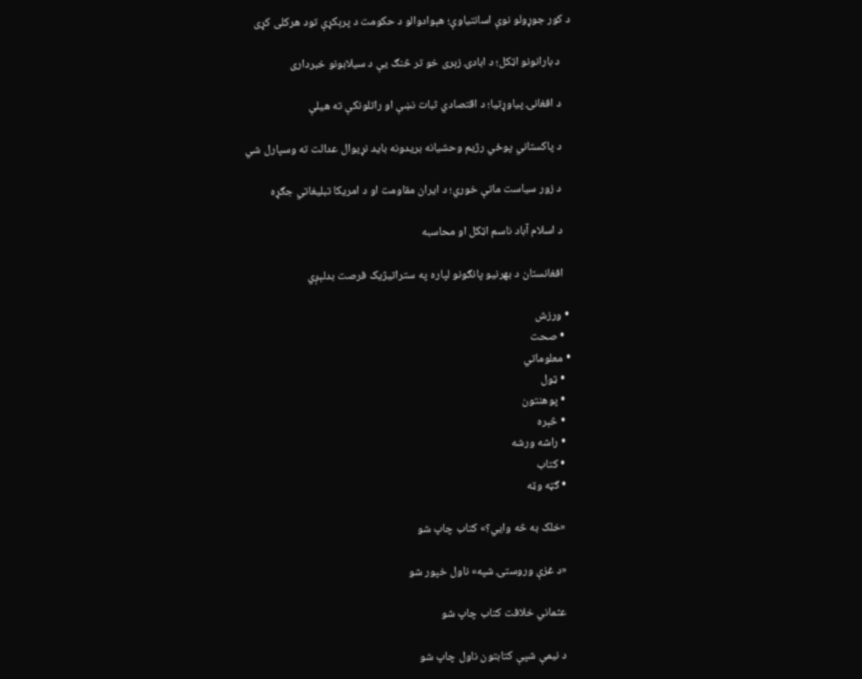د کور جوړولو نوې اسانتیاوې؛ هېوادوالو د حکومت د پرېکړې تود هرکلی کړی

    د بارانونو اټکل؛ د ابادۍ زېری خو تر څنګ یې د سیلابونو خبرداری

    د افغانۍ پیاوړتیا؛ د اقتصادي ثبات نښې او راتلونکې ته هیلې

    د پاکستاني پوځي رژیم وحشیانه بریدونه باید نړیوال عدالت ته وسپارل شي

    د زور سیاست ماتې خوري؛ د ایران مقاومت او د امریکا تبلیغاتي جګړه

    د اسلام ‌آباد ناسم اټکل او محاسبه

    افغانستان د بهرنیو پانګونو لپاره په ستراتیژیک فرصت بدلېږي

  • ورزش
    • صحت
  • معلوماتي
    • ټول
    • پوهنتون
    • څېره
    • راشه ورشه
    • کتاب
    • ګټه وټه

    «خلک به څه وایي؟» کتاب چاپ شو

    «د غزې وروستۍ شپه» ناول خپور شو

    عثماني خلافت کتاب چاپ شو

    د نیمې شپې کتابتون ناول چاپ شو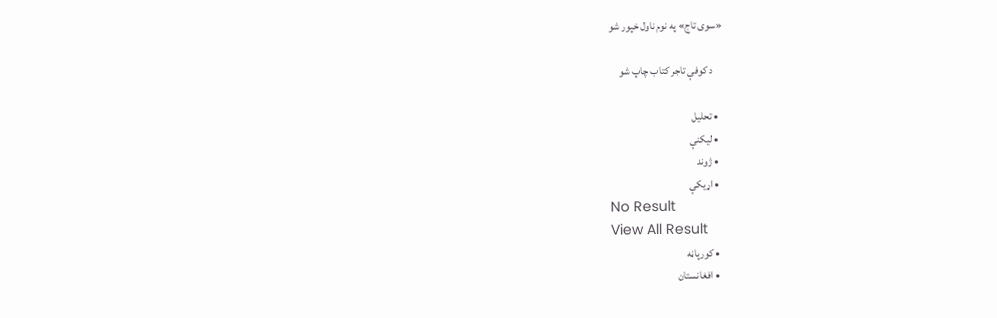«سوی تاج» په نوم ناول خپور شو

    د کوفې تاجر کتاب چاپ شو

  • تحلیل
  • لیکنې
  • ژوند
  • اړیکې
No Result
View All Result
  • کورپاڼه
  • افغانستان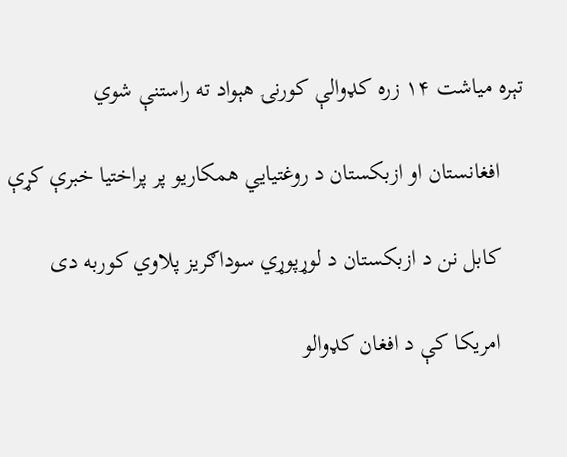تېره میاشت ۱۴ زره کډوالې کورنۍ هېواد ته راستنې شوي

    افغانستان او ازبکستان د روغتیايي همکاریو پر پراختیا خبرې کړې

    کابل نن د ازبکستان د لوړپوړي سوداګریز پلاوي کوربه دی

    امریکا کې د افغان کډوالو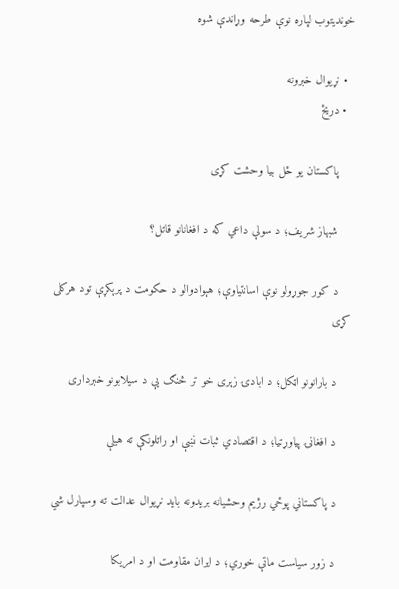خوندیتوب لپاره نوې طرحه وړاندې شوه

  • نړیوال خبرونه
  • دریځ

    پاکستان یو ځل بیا وحشت کړی

    شبهاز شریف؛ د سولې داعي که د افغانانو قاتل؟

    د کور جوړولو نوې اسانتیاوې؛ هېوادوالو د حکومت د پرېکړې تود هرکلی کړی

    د بارانونو اټکل؛ د ابادۍ زېری خو تر څنګ یې د سیلابونو خبرداری

    د افغانۍ پیاوړتیا؛ د اقتصادي ثبات نښې او راتلونکې ته هیلې

    د پاکستاني پوځي رژیم وحشیانه بریدونه باید نړیوال عدالت ته وسپارل شي

    د زور سیاست ماتې خوري؛ د ایران مقاومت او د امریکا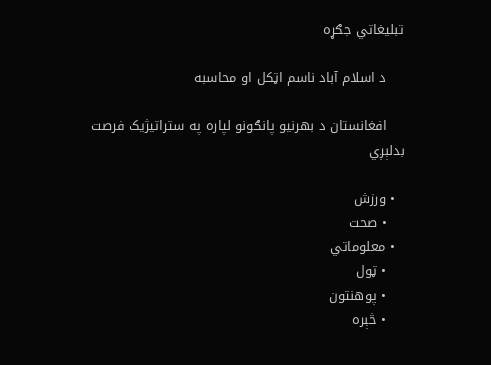تبلیغاتي جګړه

    د اسلام ‌آباد ناسم اټکل او محاسبه

    افغانستان د بهرنیو پانګونو لپاره په ستراتیژیک فرصت بدلېږي

  • ورزش
    • صحت
  • معلوماتي
    • ټول
    • پوهنتون
    • څېره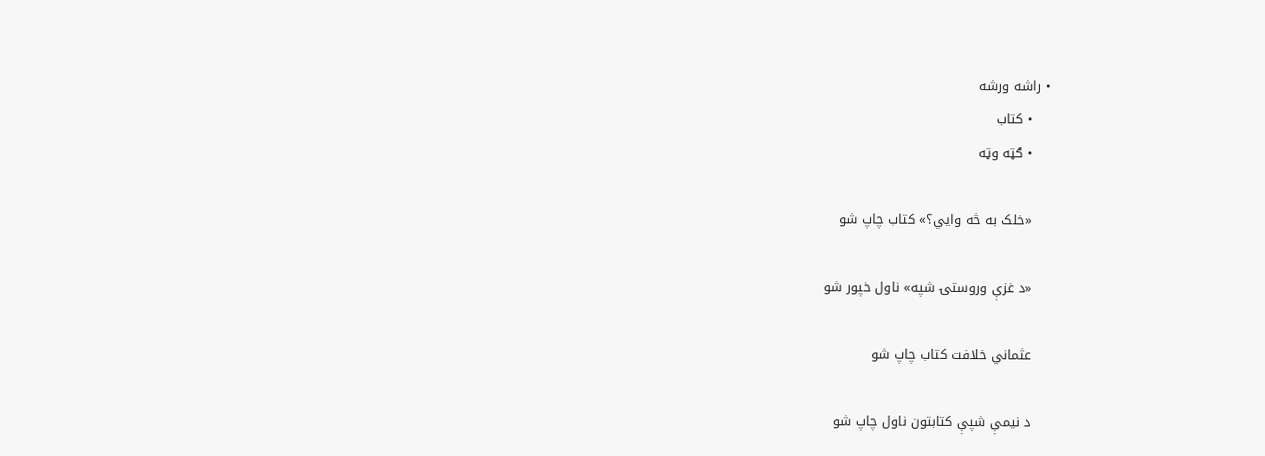• راشه ورشه
    • کتاب
    • ګټه وټه

    «خلک به څه وایي؟» کتاب چاپ شو

    «د غزې وروستۍ شپه» ناول خپور شو

    عثماني خلافت کتاب چاپ شو

    د نیمې شپې کتابتون ناول چاپ شو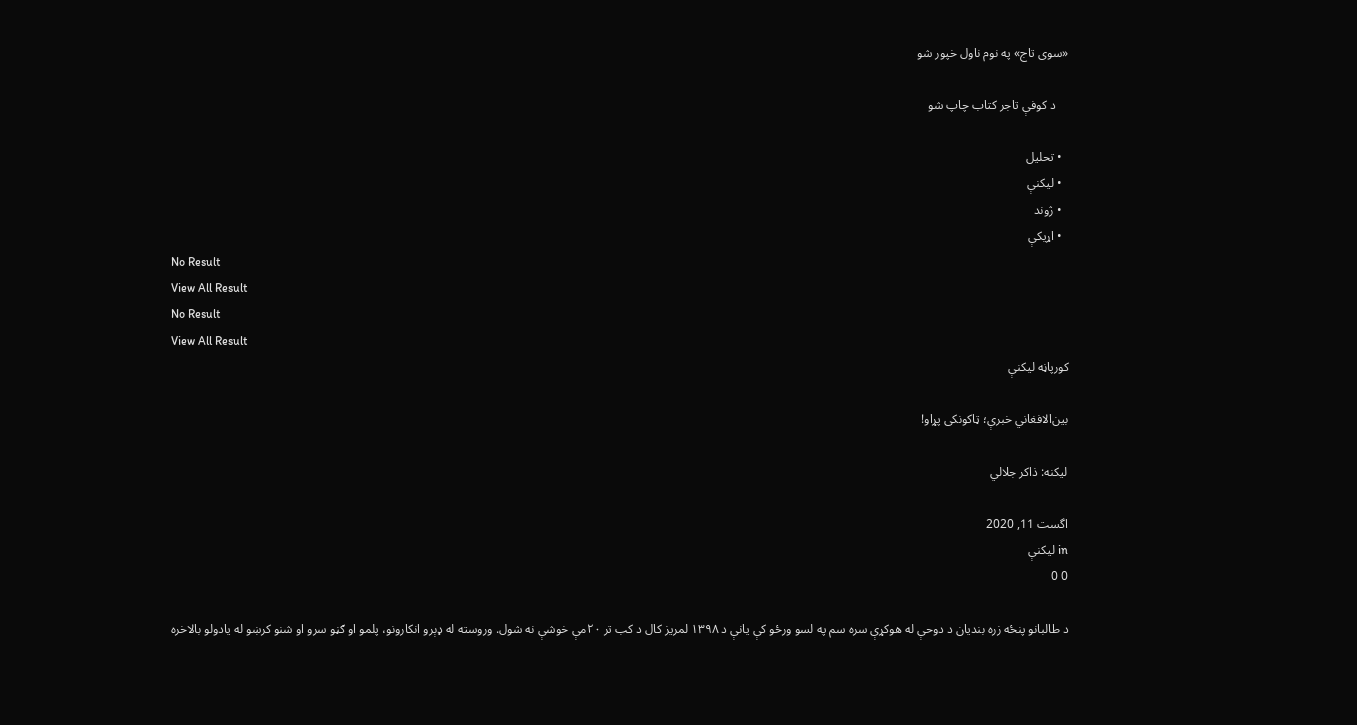«سوی تاج» په نوم ناول خپور شو

    د کوفې تاجر کتاب چاپ شو

  • تحلیل
  • لیکنې
  • ژوند
  • اړیکې
No Result
View All Result
No Result
View All Result
کورپاڼه لیکنې

بین‌الافغاني خبرې؛ ټاکونکی پړاو!

لیکنه: ذاکر جلالي

اگست 11, 2020
in لیکنې
0 0

د طالبانو پنځه زره بندیان د دوحې له هوکړې سره سم په لسو ورځو کې یانې د ۱۳۹۸ لمریز کال د کب تر ۲۰مې خوشې نه شول. وروسته له ډېرو انکارونو، پلمو او ګڼو سرو او شنو کرښو له یادولو بالاخره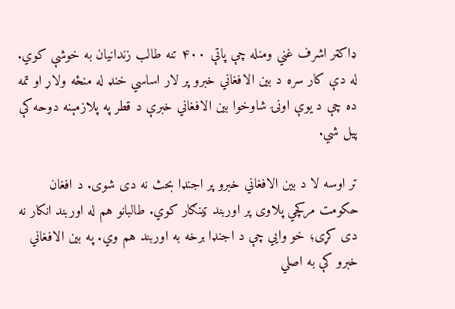ډاکټر اشرف غني ومنله چې پاتې ۴۰۰ تنه طالب زندانیان به خوشې کوي. له دې کار سره د بین الافغاني خبرو پر لار اساسي خنډ له منځه ولاړ او تمه ده چې د یوې اونۍ شاوخوا بین الافغاني خبرې د قطر په پلازمېنه دوحه کې پیل شي.

تر اوسه لا د بین الافغاني خبرو پر اجنډا بحث نه دی شوی. د افغان حکومت مرکچي پلاوی پر اوربند ټینګار کوي. طالبانو هم له اوربند انکار نه دی کړی؛ خو وايي چې د اجنډا برخه به اوربند هم وي. په بین الافغاني خبرو کې به اصلي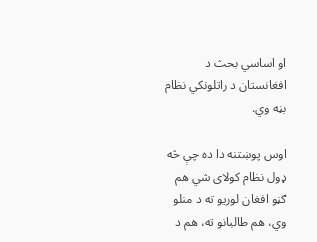او اساسي بحث د افغانستان د راتلونکي نظام بڼه وي.

اوس پوښتنه دا ده چې څه ډول نظام کولای شي هم ګڼو افغان لوریو ته د منلو وي، هم طالبانو ته، هم د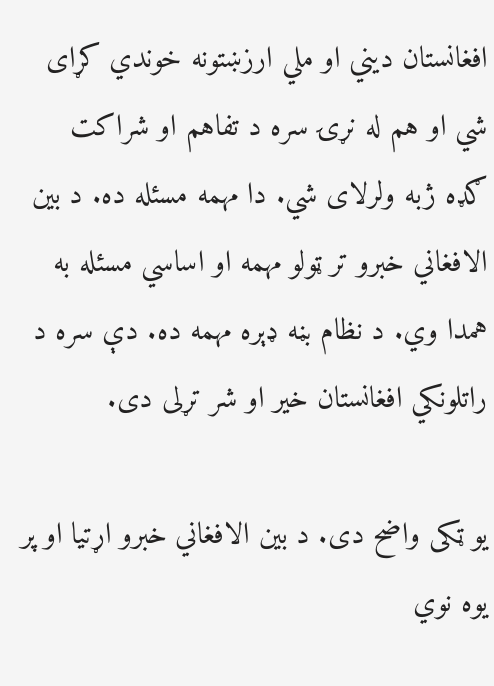افغانستان دیني او ملي ارزښتونه خوندي کړای شي او هم له نړۍ سره د تفاهم او شراکت ګډه ژبه ولرلای شي. دا مهمه مسئله ده. د بین الافغاني خبرو تر ټولو مهمه او اساسي مسئله به همدا وي. د نظام بڼه ډېره مهمه ده. دې سره د راتلونکي افغانستان خیر او شر تړلی دی.

یو ټکی واضح دی. د بین الافغاني خبرو اړتیا او پر یوه نوي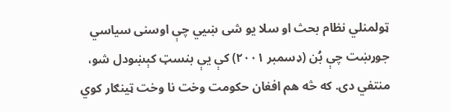ټولمنلي نظام بحث او سلا یو شی ښيي چې اوسنی سیاسي جوړښت چې بُن (ډسمبر ۲۰۰۱) کې یې بنسټ کېښودل شو، منتفي دی. که څه هم افغان حکومت وخت نا وخت ټینګار کوي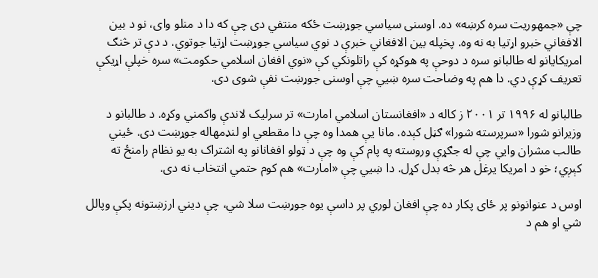چې «جمهوریت سره کرښه» ده. اوسنی سیاسي جوړښت ځکه منتفي دی چې که دا د منلو وای، نو د بین الافغاني خبرو اړتیا به نه وه. پخپله بین الافغاني خبرې د نوي سیاسي جوړښت اړتیا جوتوي. د دې تر څنګ امریکایانو له طالبانو سره د دوحې په هوکړه کې راتلونکي کې «نوي افغان اسلامي حکومت» سره خپلې اړیکې تعریف کړې دي. دا هم په وضاحت سره ښيي چې اوسنی جوړښت نفې شوی دی.

طالبانو له ۱۹۹۶ تر ۲۰۰۱ ز کاله د «افغانستان اسلامي امارت» تر سرلیک لاندې واکمني وکړه. د طالبانو د وزیرانو شورا «سرپرسته شورا» ګڼل کېده. مانا یې همدا وه چې دا مقطعي او لنډمهاله جوړښت دی. ځیني طالب مشران وايي چې له جګړې وروسته په پام کې وه چې د ټولو افغانانو په اشتراک به یو نظام رامنځ ته کېږي؛ خو د امریکا یرغل هر څه بدل کړل. دا ښيي چې «امارت» هم کوم حتمي انتخاب نه دی.

اوس د عنوانونو پر ځای پکار ده چې افغان لوري پر داسې یوه جوړښت سلا شي، چې دیني ارزښتونه پکې وپالل شي او هم د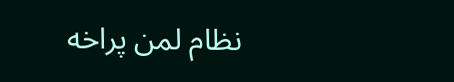نظام لمن پراخه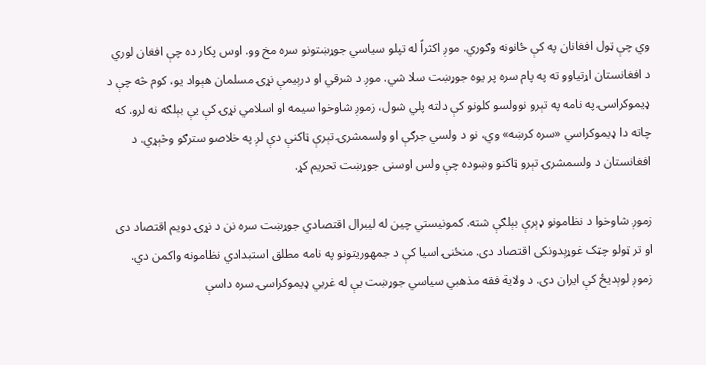وي چې ټول افغانان په کې ځانونه وګوري. موږ اکثراً له تپلو سیاسي جوړښتونو سره مخ وو. اوس پکار ده چې افغان لوري د افغانستان اړتیاوو ته په پام سره پر یوه جوړښت سلا شي. موږ د شرقي او درېیمې نړۍ مسلمان هېواد یو، کوم څه چې د ډیموکراسۍ په نامه په تېرو نوولسو کلونو کې دلته پلي شول، زموږ شاوخوا سیمه او اسلامي نړۍ کې يې بېلګه نه لرو. که چاته دا ډیموکراسي «سره کرښه» وي، نو د ولسي جرګې او ولسمشرۍ تېرې ټاکنې دې لږ په خلاصو سترګو وڅېړي. د افغانستان د ولسمشرۍ تېرو ټاکنو وښوده چې ولس اوسنی جوړښت تحریم کړ.

زموږ شاوخوا د نظامونو ډېرې بېلګې شته. کمونیستي چین له لیبرال اقتصادي جوړښت سره نن د نړۍ دویم اقتصاد دی او تر ټولو چټک غوړېدونکی اقتصاد دی. منځنۍ اسیا کې د جمهوریتونو په نامه مطلق استبدادي نظامونه واکمن دي. زموږ لوېدیځ کې ایران دی. د ولایة فقه مذهبي سیاسي جوړښت یې له غربي ډیموکراسۍ سره داسې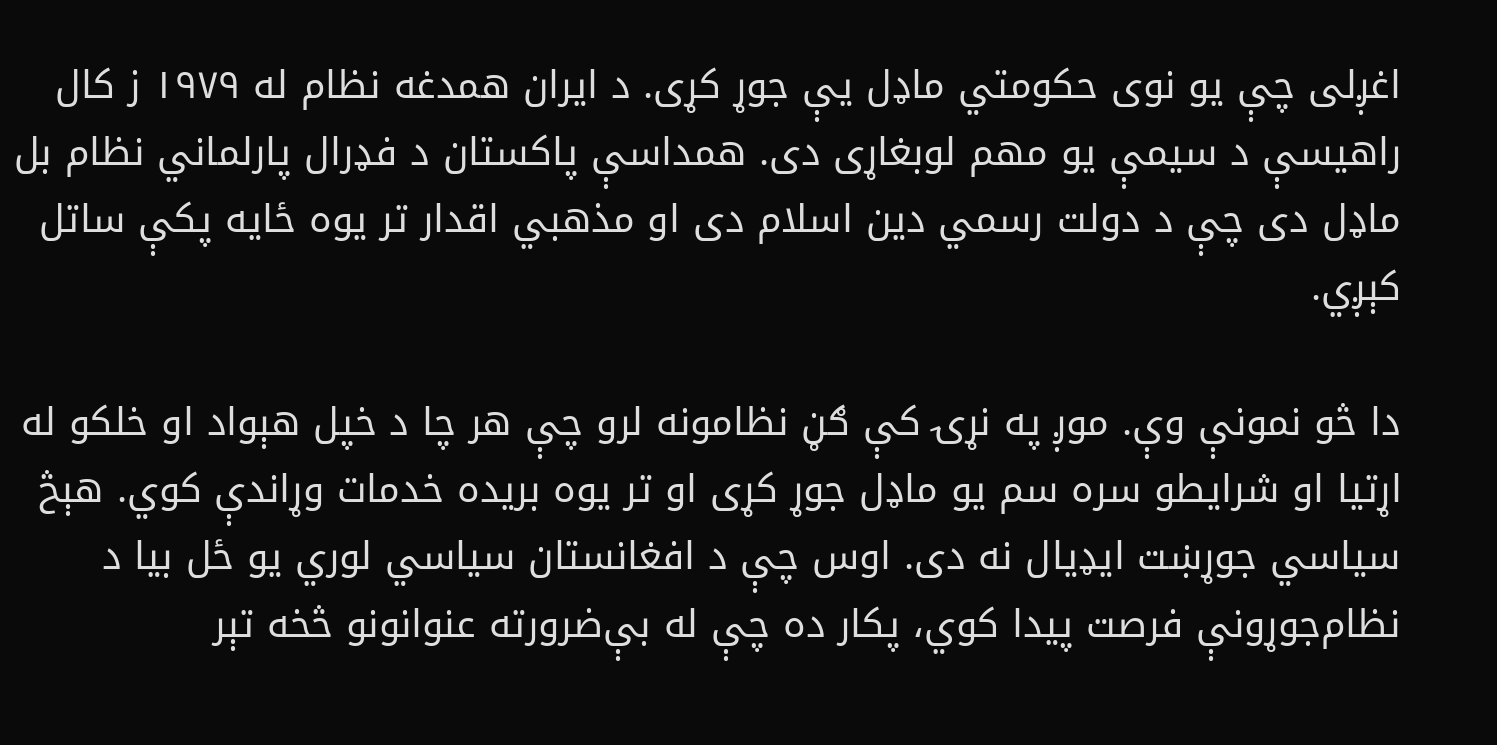اغږلی چې یو نوی حکومتي ماډل یې جوړ کړی. د ایران همدغه نظام له ۱۹۷۹ ز کال راهیسې د سیمې یو مهم لوبغاړی دی. همداسې پاکستان د فډرال پارلماني نظام بل ماډل دی چې د دولت رسمي دین اسلام دی او مذهبي اقدار تر یوه ځایه پکې ساتل کېږي.

دا څو نمونې وې. موږ په نړۍ کې ګڼ نظامونه لرو چې هر چا د خپل هېواد او خلکو له اړتیا او شرایطو سره سم یو ماډل جوړ کړی او تر یوه بریده خدمات وړاندې کوي. هېڅ سیاسي جوړښت ایډیال نه دی. اوس چې د افغانستان سیاسي لوري یو ځل بیا د نظام‌جوړونې فرصت پیدا کوي، پکار ده چې له بې‌ضرورته عنوانونو څخه تېر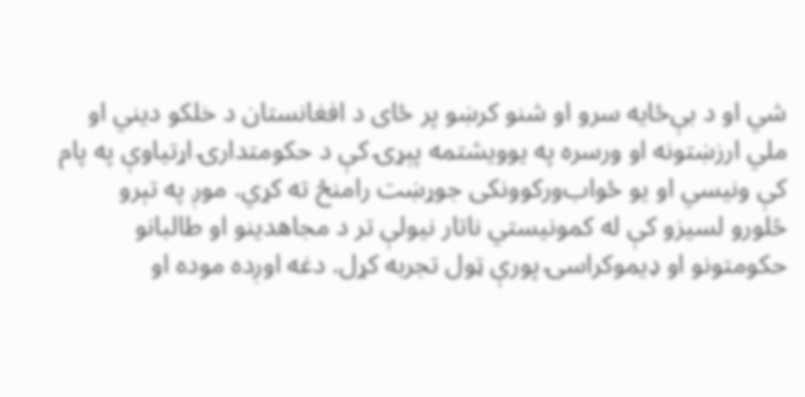شي او د بې‌ځایه سرو او شنو کرښو پر ځای د افغانستان د خلکو دیني او ملي ارزښتونه او ورسره په یوویشتمه پېړۍ کې د حکومتدارۍ اړتیاوې په پام کې ونیسي او یو ځواب‌ورکوونکی جوړښت رامنځ ته کړي. موږ په تېرو څلورو لسیزو کې له کمونیستي ناتار نیولې تر د مجاهدینو او طالبانو حکومتونو او ډیموکراسۍ پورې ټول تجربه کړل. دغه اوږده موده او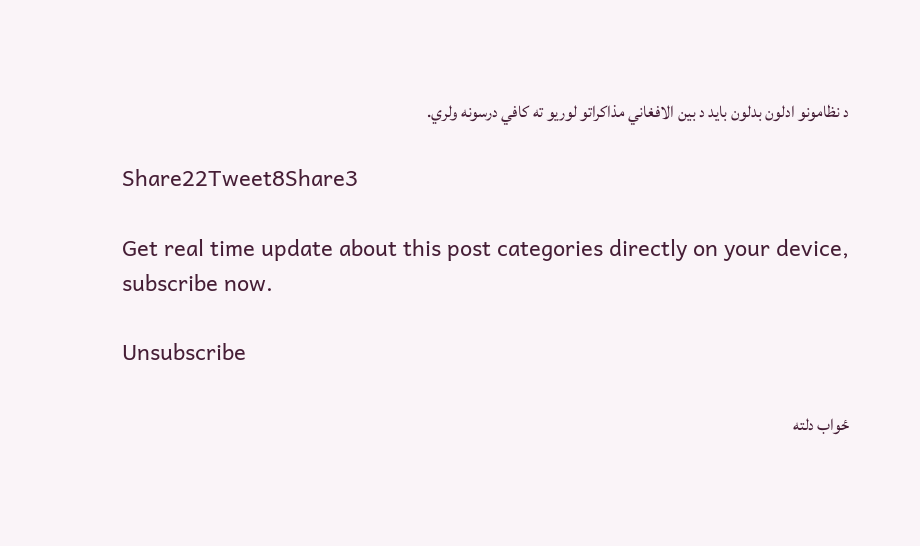د نظامونو ادلون بدلون باید د بین الافغاني مذاکراتو لوریو ته کافي درسونه ولري.

Share22Tweet8Share3

Get real time update about this post categories directly on your device, subscribe now.

Unsubscribe

ځواب دلته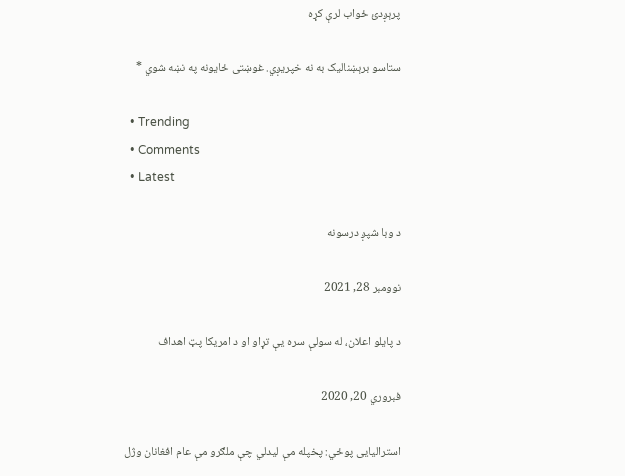پرېږدئ ځواب لرې کړه

ستاسو برېښناليک به نه خپريږي. غوښتى ځایونه په نښه شوي *

  • Trending
  • Comments
  • Latest

د وبا شپږ درسونه

نوومبر 28, 2021

د پایلو اعلان، له سولې سره یې تړاو او د امریکا پټ اهداف

فبروري 20, 2020

استرالیایی پوځي: پخپله مې لیدلي چې ملګرو مې عام افغانان وژل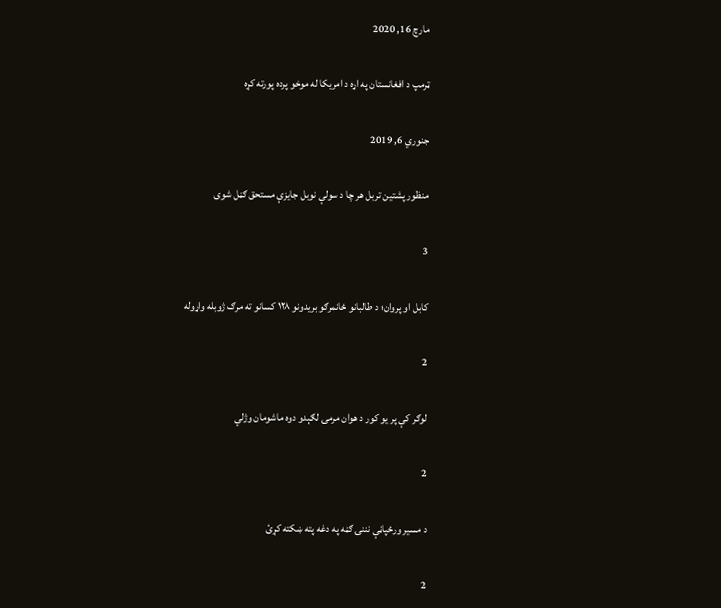مارچ 16, 2020

ټرمپ د افغانستان په اړه د امريکا له موخو پرده پورته کړه

جنوري 6, 2019

منظور پشتين تربل هر چا د سولې نوبل جايزې مستحق ګڼل شوی

3

کابل او پروان؛ د طالبانو ځانمرګو بریدونو ۱۲۸ کسانو ته مرګ ژوبله واړوله

2

لوګر کې پر یو کور د هوان مرمۍ لګېدو دوه ماشومان وژلي

2

د مسیر ورځپاڼې نننۍ ګڼه په دغه پته ښکته کړئ

2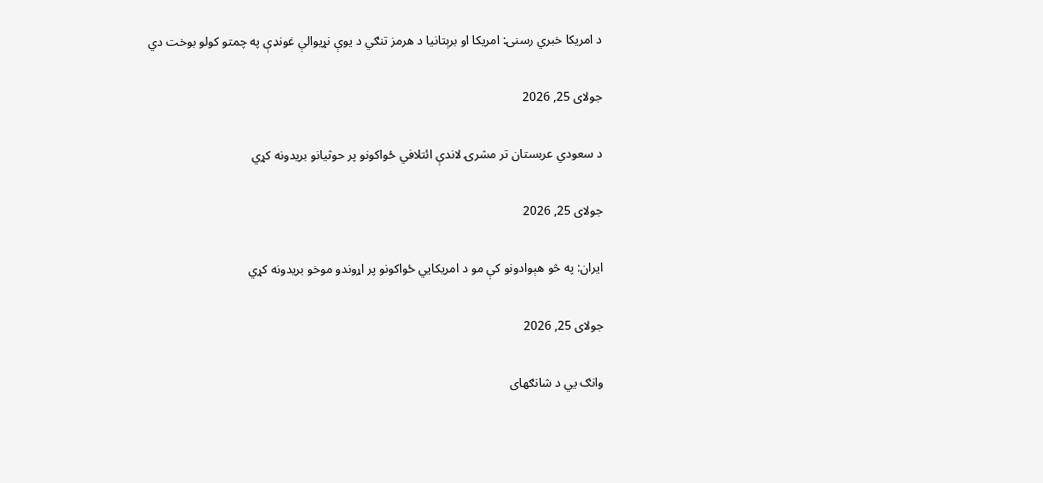د امريکا خبري رسنۍ: امريکا او برېتانيا د هرمز تنګي د يوې نړيوالې غونډې په چمتو کولو بوخت دي

جولای 25, 2026

د سعودي عربستان تر مشرۍ لاندې ائتلافي ځواکونو پر حوثيانو بريدونه کړي

جولای 25, 2026

ايران: په څو هېوادونو کې مو د امريکايي ځواکونو پر اړوندو موخو بريدونه کړي

جولای 25, 2026

وانګ يي د شانګهای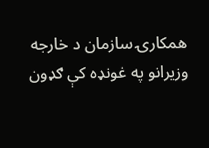همکارۍ سازمان د خارجه وزيرانو په غونډه کې ګډون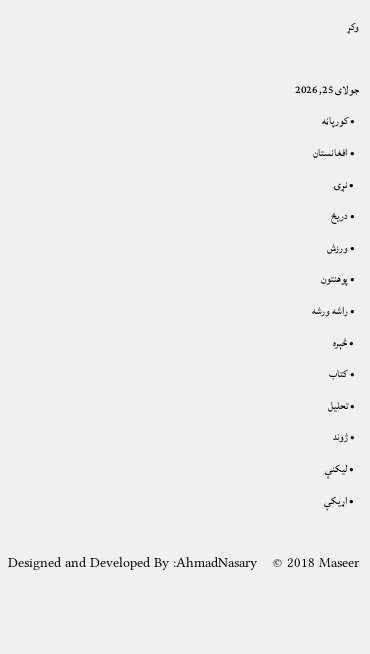وکړ

جولای 25, 2026
  • کورپاڼه
  • افغانستان
  • نړۍ
  • دریځ
  • ورزش
  • پوهنتون
  • راشه ورشه
  • څېره
  • کتاب
  • تحلیل
  • ژوند
  • لیکنې
  • اړیکې

Designed and Developed By :AhmadNasary    © 2018 Maseer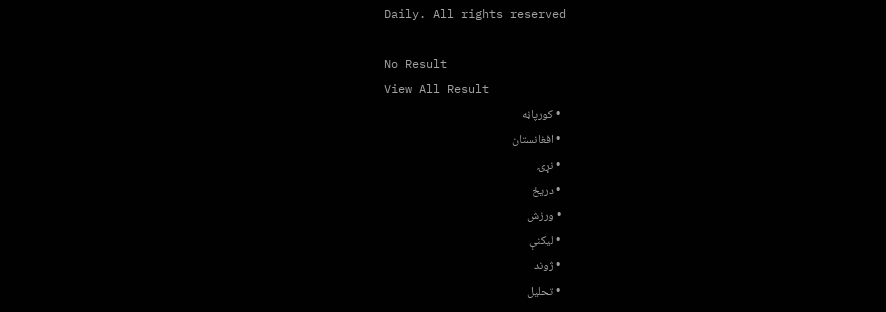Daily. All rights reserved

No Result
View All Result
  • کورپاڼه
  • افغانستان
  • نړۍ
  • دریځ
  • ورزش
  • لیکنې
  • ژوند
  • تحلیل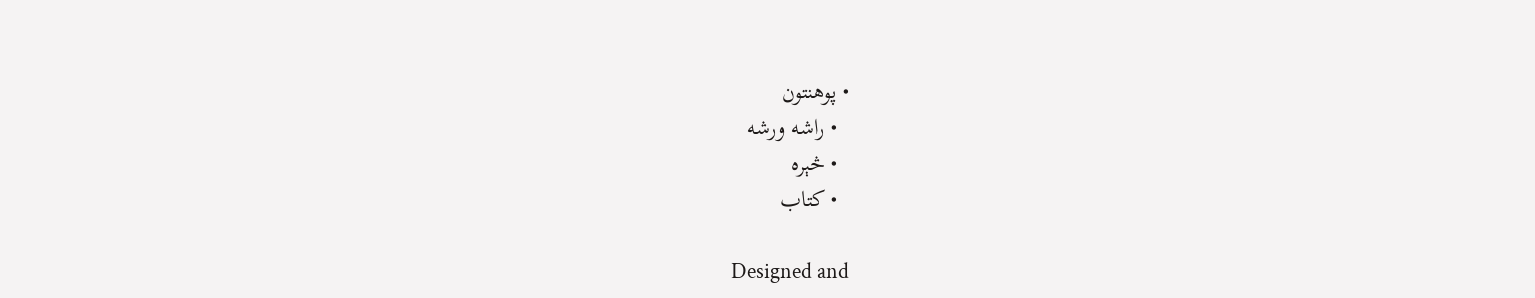• پوهنتون
  • راشه ورشه
  • څېره
  • کتاب

Designed and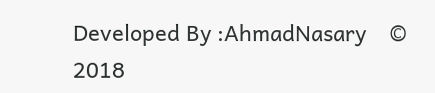Developed By :AhmadNasary    © 2018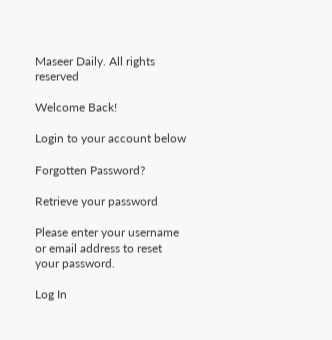Maseer Daily. All rights reserved

Welcome Back!

Login to your account below

Forgotten Password?

Retrieve your password

Please enter your username or email address to reset your password.

Log In